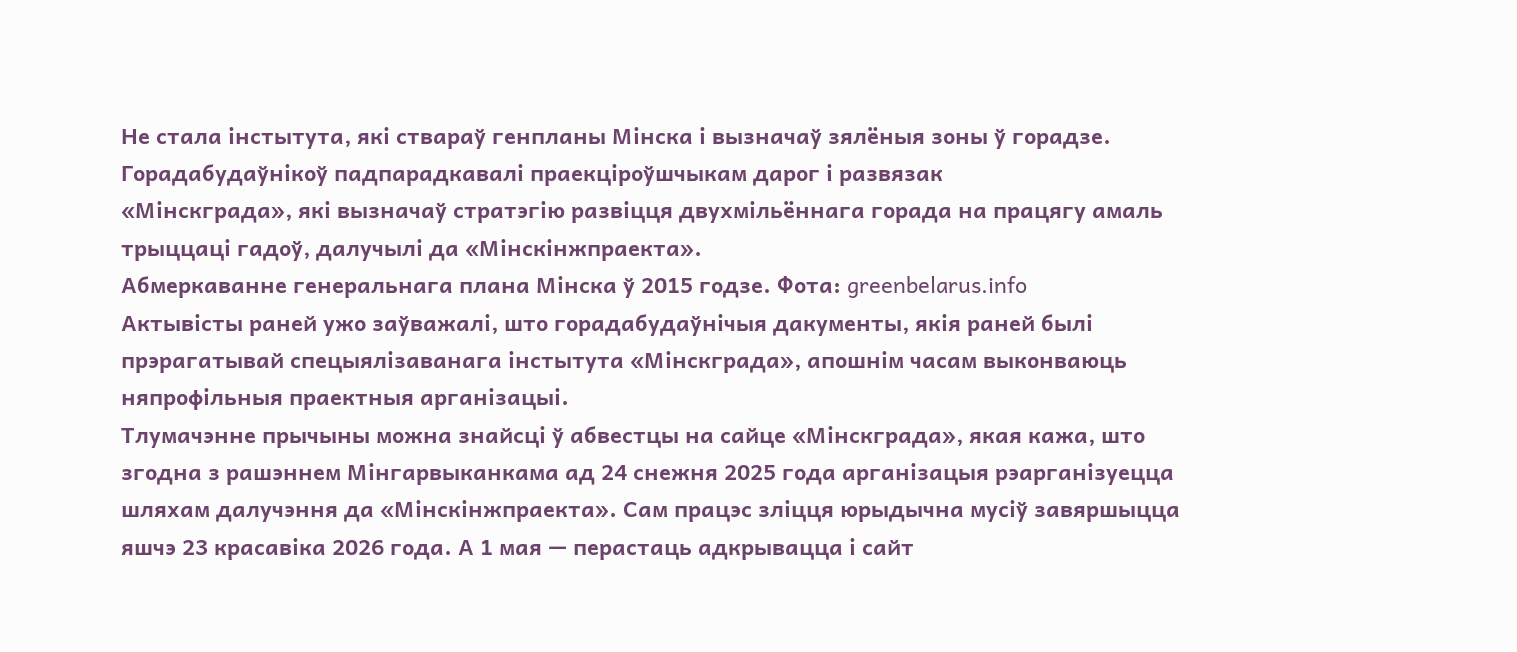Не стала інстытута, які ствараў генпланы Мінска і вызначаў зялёныя зоны ў горадзе. Горадабудаўнікоў падпарадкавалі праекціроўшчыкам дарог і развязак
«Мінскграда», які вызначаў стратэгію развіцця двухмільённага горада на працягу амаль трыццаці гадоў, далучылі да «Мінскінжпраекта».
Абмеркаванне генеральнага плана Мінска ў 2015 годзе. Фота: greenbelarus.info
Актывісты раней ужо заўважалі, што горадабудаўнічыя дакументы, якія раней былі прэрагатывай спецыялізаванага інстытута «Мінскграда», апошнім часам выконваюць няпрофільныя праектныя арганізацыі.
Тлумачэнне прычыны можна знайсці ў абвестцы на сайце «Мінскграда», якая кажа, што згодна з рашэннем Мінгарвыканкама ад 24 снежня 2025 года арганізацыя рэарганізуецца шляхам далучэння да «Мінскінжпраекта». Сам працэс зліцця юрыдычна мусіў завяршыцца яшчэ 23 красавіка 2026 года. А 1 мая — перастаць адкрывацца і сайт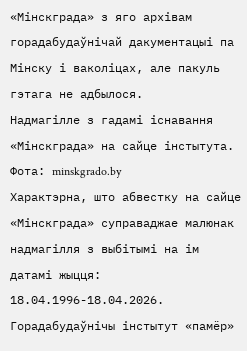«Мінскграда» з яго архівам горадабудаўнічай дакументацыі па Мінску і ваколіцах, але пакуль гэтага не адбылося.
Надмагілле з гадамі існавання «Мінскграда» на сайце інстытута. Фота: minskgrado.by
Характэрна, што абвестку на сайце «Мінскграда» суправаджае малюнак надмагілля з выбітымі на ім датамі жыцця: 18.04.1996-18.04.2026. Горадабудаўнічы інстытут «памёр»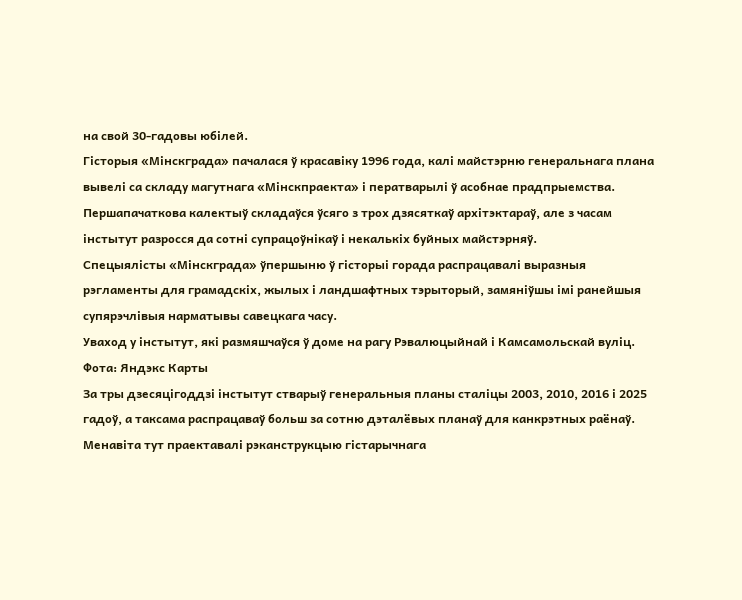на свой 30‑гадовы юбілей.
Гісторыя «Мінскграда» пачалася ў красавіку 1996 года, калі майстэрню генеральнага плана вывелі са складу магутнага «Мінскпраекта» і ператварылі ў асобнае прадпрыемства. Першапачаткова калектыў складаўся ўсяго з трох дзясяткаў архітэктараў, але з часам інстытут разросся да сотні супрацоўнікаў і некалькіх буйных майстэрняў.
Спецыялісты «Мінскграда» ўпершыню ў гісторыі горада распрацавалі выразныя рэгламенты для грамадскіх, жылых і ландшафтных тэрыторый, замяніўшы імі ранейшыя супярэчлівыя нарматывы савецкага часу.
Уваход у інстытут, які размяшчаўся ў доме на рагу Рэвалюцыйнай і Камсамольскай вуліц. Фота: Яндэкс Карты
За тры дзесяцігоддзі інстытут стварыў генеральныя планы сталіцы 2003, 2010, 2016 і 2025 гадоў, а таксама распрацаваў больш за сотню дэталёвых планаў для канкрэтных раёнаў. Менавіта тут праектавалі рэканструкцыю гістарычнага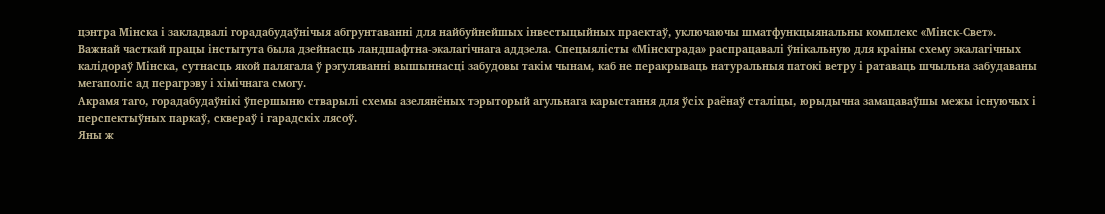цэнтра Мінска і закладвалі горадабудаўнічыя абгрунтаванні для найбуйнейшых інвестыцыйных праектаў, уключаючы шматфункцыянальны комплекс «Мінск-Свет».
Важнай часткай працы інстытута была дзейнасць ландшафтна-экалагічнага аддзела. Спецыялісты «Мінскграда» распрацавалі ўнікальную для краіны схему экалагічных калідораў Мінска, сутнасць якой палягала ў рэгуляванні вышыннасці забудовы такім чынам, каб не перакрываць натуральныя патокі ветру і ратаваць шчыльна забудаваны мегаполіс ад перагрэву і хімічнага смогу.
Акрамя таго, горадабудаўнікі ўпершыню стварылі схемы азелянёных тэрыторый агульнага карыстання для ўсіх раёнаў сталіцы, юрыдычна замацаваўшы межы існуючых і перспектыўных паркаў, сквераў і гарадскіх лясоў.
Яны ж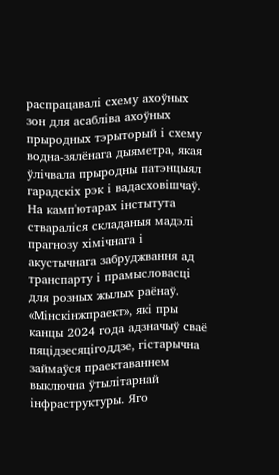распрацавалі схему ахоўных зон для асабліва ахоўных прыродных тэрыторый і схему водна-зялёнага дыяметра, якая ўлічвала прыродны патэнцыял гарадскіх рэк і вадасховішчаў. На камп'ютарах інстытута ствараліся складаныя мадэлі прагнозу хімічнага і акустычнага забруджвання ад транспарту і прамысловасці для розных жылых раёнаў.
«Мінскінжпраект», які пры канцы 2024 года адзначыў сваё пяцідзесяцігоддзе, гістарычна займаўся праектаваннем выключна ўтылітарнай інфраструктуры. Яго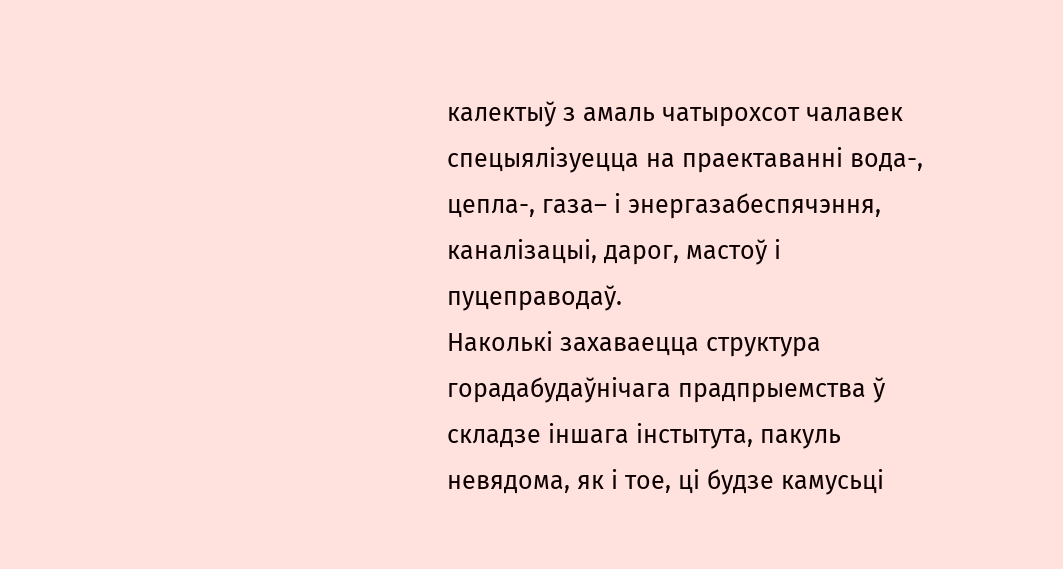калектыў з амаль чатырохсот чалавек спецыялізуецца на праектаванні вода-, цепла-, газа– і энергазабеспячэння, каналізацыі, дарог, мастоў і пуцеправодаў.
Наколькі захаваецца структура горадабудаўнічага прадпрыемства ў складзе іншага інстытута, пакуль невядома, як і тое, ці будзе камусьці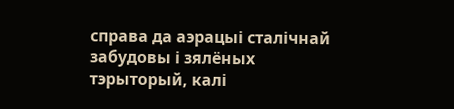справа да аэрацыі сталічнай забудовы і зялёных тэрыторый, калі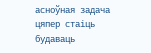асноўная задача цяпер стаіць будаваць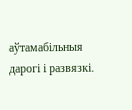аўтамабільныя дарогі і развязкі.